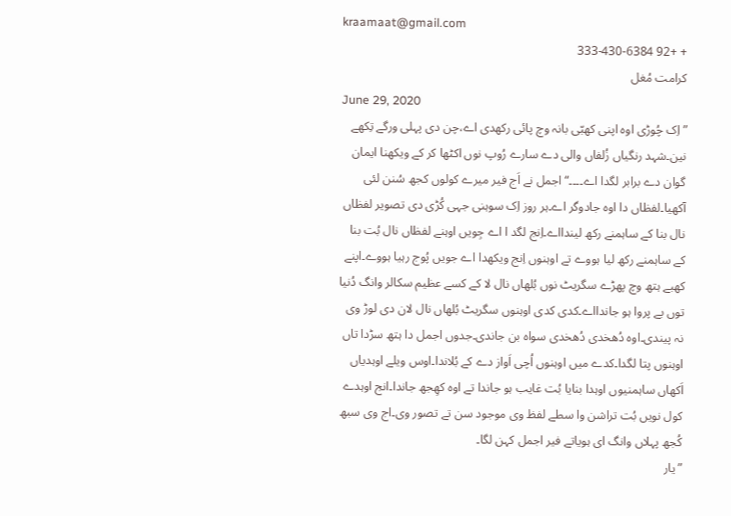kraamaat@gmail.com
+ +92 333-430-6384
کرامت مُغل
June 29, 2020
” اِک چُوڑی اوہ اپنی کھبّی بانہ وچ پائی رکھدی اے،چن دی پہلی ورگے تِکھے نین۔شہد رنگیاں زُلفاں والی دے سارے رُوپ نوں اکٹھا کر کے ویکھنا ایمان گوان دے برابر لگدا اے۔۔۔۔“اجمل نے اَج فیر میرے کولوں کجھ سُنن لئی آکھیا۔لفظاں دا اوہ جادوگر اے۔ہر روز اِک سوہنی جہی کُڑی دی تصویر لفظاں نال بنا کے ساہمنے رکھ لیندااے۔اِنج لگد ا اے جِویں اوہنے لفظاں نال بُت بنا کے ساہمنے رکھ لیا ہووے تے اوہنوں اِنج ویکھدا اے جویں پُوج رہیا ہووے۔اپنے کھبے ہتھ وچ پھڑے سگریٹ نوں بُلھاں نال لا کے کسے عظیم سکالر وانگ دُنیا توں بے پروا ہو جاندااے۔کدی کدی اوہنوں سگریٹ بُلھاں نال لان دی لوڑ وی نہ پیندی۔اوہ دُھخدی دُھخدی سواہ بن جاندی۔جدوں اجمل دا ہتھ سڑدا تاں اوہنوں پتا لگدا۔کدے میں اوہنوں اُچی اَواز دے کے بُلاندا۔اوس ویلے اوہدیاں اَکھاں ساہمنیوں اوہدا بنایا بُت غایب ہو جاندا تے اوہ کھِجھ جاندا۔انج اوہدے کول نویں بُت تراشن وا سطے لفظ وی موجود سن تے تصور وی۔اج وی سبھ کُجھ پہلاں وانگ ای ہویاتے فیر اجمل کہن لگا۔
”یار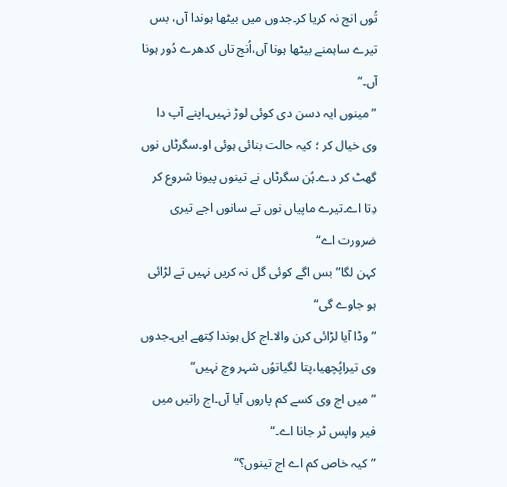تُوں انج نہ کریا کر۔جدوں میں بیٹھا ہوندا آں، بس تیرے ساہمنے بیٹھا ہونا آں،اُنج تاں کدھرے دُور ہونا آں۔“
”مینوں ایہ دسن دی کوئی لوڑ نہیں۔اپنے آپ دا وی خیال کر ؛ کیہ حالت بنائی ہوئی او۔سگرٹاں نوں گھٹ کر دے۔ہُن سگرٹاں نے تینوں پیونا شروع کر دِتا اے۔تیرے ماپیاں نوں تے سانوں اجے تیری ضرورت اے“
کہن لگا”بس اگے کوئی گل نہ کریں نہیں تے لڑائی ہو جاوے گی“
”وڈا آیا لڑائی کرن والا۔اج کل ہوندا کِتھے ایں۔جدوں وی تیراپُچھیا،پتا لگیاتوُں شہر وچ نہیں“
”میں اج وی کسے کم پاروں آیا آں۔اج راتیں میں فیر واپس ٹر جانا اے۔“
”کیہ خاص کم اے اج تینوں؟“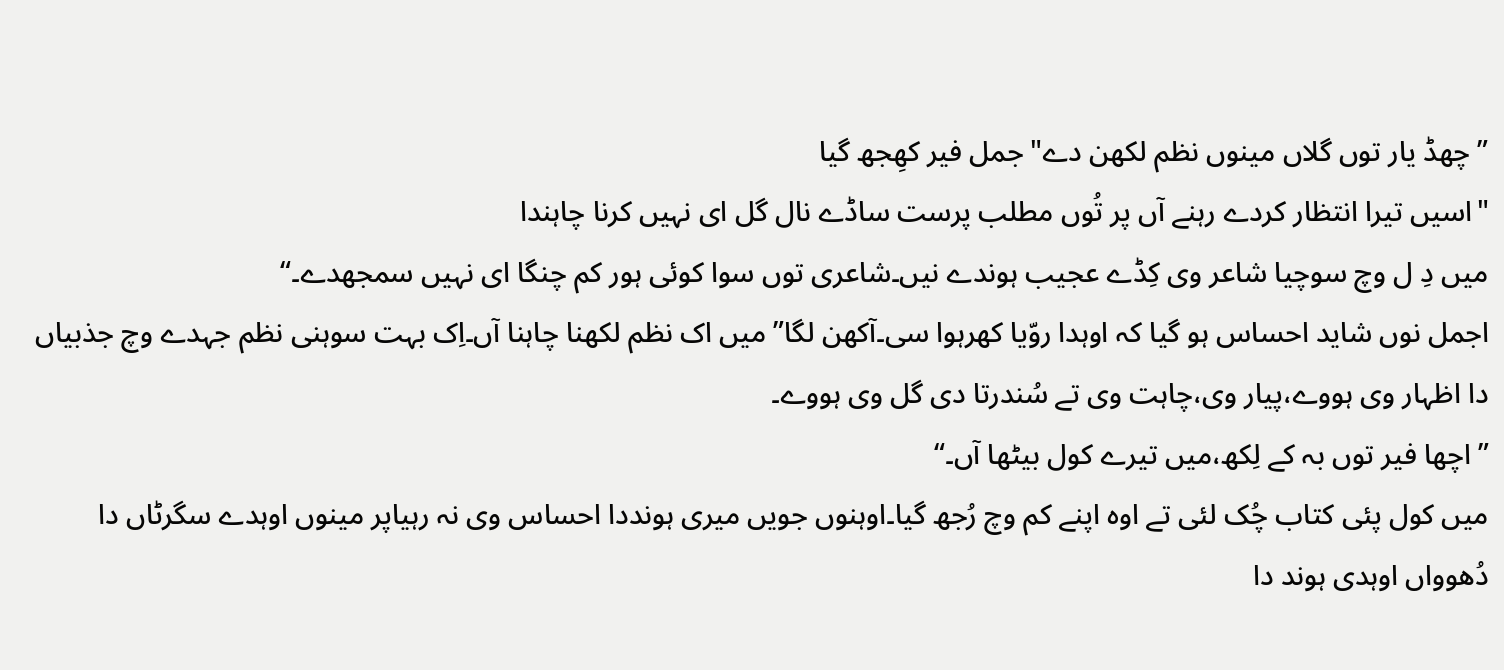”چھڈ یار توں گلاں مینوں نظم لکھن دے"جمل فیر کھِجھ گیا
"اسیں تیرا انتظار کردے رہنے آں پر تُوں مطلب پرست ساڈے نال گل ای نہیں کرنا چاہندا
میں دِ ل وچ سوچیا شاعر وی کِڈے عجیب ہوندے نیں۔شاعری توں سوا کوئی ہور کم چنگا ای نہیں سمجھدے۔“
اجمل نوں شاید احساس ہو گیا کہ اوہدا روّیا کھرہوا سی۔آکھن لگا”میں اک نظم لکھنا چاہنا آں۔اِک بہت سوہنی نظم جہدے وچ جذبیاں دا اظہار وی ہووے،پیار وی،چاہت وی تے سُندرتا دی گل وی ہووے۔
”اچھا فیر توں بہ کے لِکھ،میں تیرے کول بیٹھا آں۔“
میں کول پئی کتاب چُک لئی تے اوہ اپنے کم وچ رُجھ گیا۔اوہنوں جویں میری ہونددا احساس وی نہ رہیاپر مینوں اوہدے سگرٹاں دا دُھوواں اوہدی ہوند دا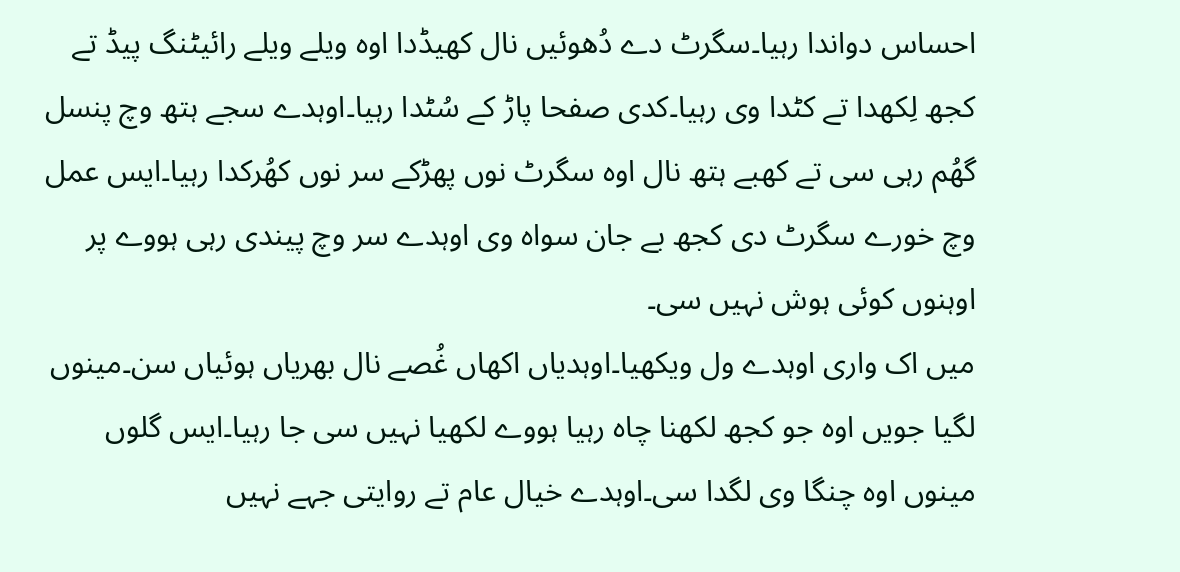احساس دواندا رہیا۔سگرٹ دے دُھوئیں نال کھیڈدا اوہ ویلے ویلے رائیٹنگ پیڈ تے کجھ لِکھدا تے کٹدا وی رہیا۔کدی صفحا پاڑ کے سُٹدا رہیا۔اوہدے سجے ہتھ وچ پنسل گھُم رہی سی تے کھبے ہتھ نال اوہ سگرٹ نوں پھڑکے سر نوں کھُرکدا رہیا۔ایس عمل وچ خورے سگرٹ دی کجھ بے جان سواہ وی اوہدے سر وچ پیندی رہی ہووے پر اوہنوں کوئی ہوش نہیں سی۔
میں اک واری اوہدے ول ویکھیا۔اوہدیاں اکھاں غُصے نال بھریاں ہوئیاں سن۔مینوں لگیا جویں اوہ جو کجھ لکھنا چاہ رہیا ہووے لکھیا نہیں سی جا رہیا۔ایس گلوں مینوں اوہ چنگا وی لگدا سی۔اوہدے خیال عام تے روایتی جہے نہیں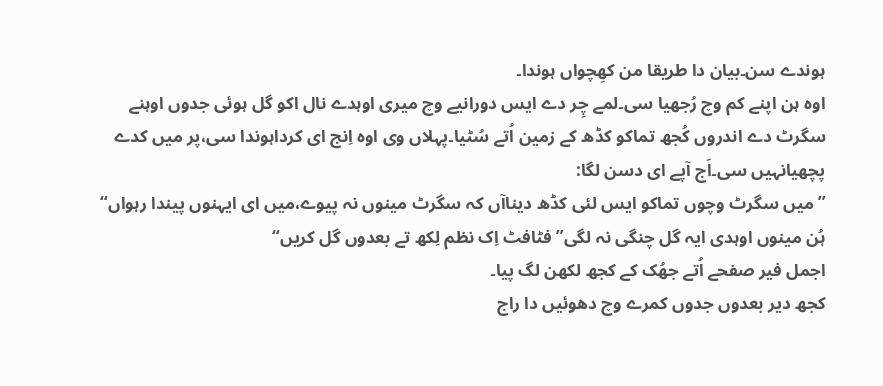ہوندے سن۔بیان دا طریقا من کھِچواں ہوندا۔
اوہ ہن اپنے کم وچ رُجھیا سی۔لمے چِر دے ایس دورانیے وچ میری اوہدے نال اکو گل ہوئی جدوں اوہنے سگرٹ دے اندروں کُجھ تماکو کڈھ کے زمین اُتے سُٹیا۔پہلاں وی اوہ اِنج ای کرداہوندا سی،پر میں کدے پچھیانہیں سی۔اَج آپے ای دسن لگا:
”میں سگرٹ وچوں تماکو ایس لئی کڈھ دیناآں کہ سگرٹ مینوں نہ پیوے،میں ای ایہنوں پیندا رہواں“
ہُن مینوں اوہدی ایہ گل چنگی نہ لگی”فٹافٹ اِک نظم لِکھ تے بعدوں گل کریں“
اجمل فیر صفحے اُتے جھُک کے کجھ لکھن لگ پیا۔
کجھ دیر بعدوں جدوں کمرے وچ دھوئیں دا راج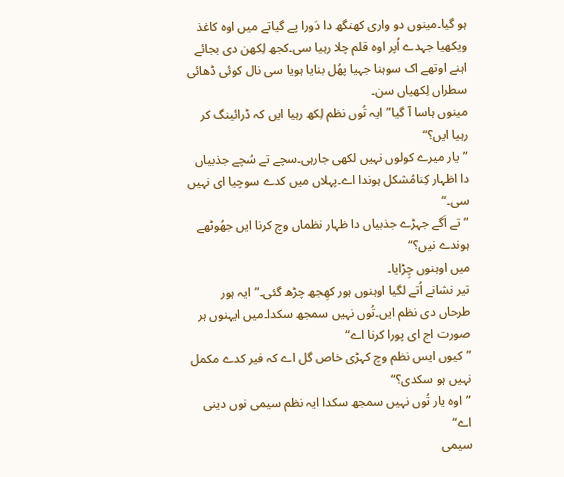ہو گیا۔مینوں دو واری کھنگھ دا دَورا پے گیاتے میں اوہ کاغذ ویکھیا جہدے اُپر اوہ قلم چلا رہیا سی۔کجھ لِکھن دی بجائے اہنے اوتھے اک سوہنا جہیا پھُل بنایا ہویا سی نال کوئی ڈھائی سطراں لِکھیاں سن۔
مینوں ہاسا آ گیا”ایہ تُوں نظم لِکھ رہیا ایں کہ ڈرائینگ کر رہیا ایں؟“
”یار میرے کولوں نہیں لکھی جارہی۔سچے تے سُچے جذبیاں دا اظہار کِنامُشکل ہوندا اے۔پہلاں میں کدے سوچیا ای نہیں سی۔“
”تے اَگے جہڑے جذبیاں دا ظہار نظماں وچ کرنا ایں جھُوٹھے ہوندے نیں؟“
میں اوہنوں چِڑایا۔
تیر نشانے اُتے لگیا اوہنوں ہور کھِجھ چڑھ گئی۔”ایہ ہور طرحاں دی نظم ایں۔تُوں نہیں سمجھ سکدا۔میں ایہنوں ہر صورت اج ای پورا کرنا اے“
”کیوں ایس نظم وچ کہڑی خاص گل اے کہ فیر کدے مکمل نہیں ہو سکدی؟“
”اوہ یار تُوں نہیں سمجھ سکدا ایہ نظم سیمی نوں دینی اے“
سیمی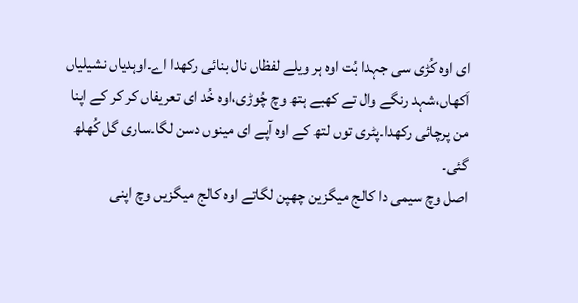ای اوہ کُڑی سی جہدا بُت اوہ ہر ویلے لفظاں نال بنائی رکھدا اے۔اوہدیاں نشیلیاں اَکھاں،شہد رنگے وال تے کھبے ہتھ وچ چُوڑی،اوہ خُد ای تعریفاں کر کر کے اپنا من پرچائی رکھدا۔پٹری توں لتھ کے اوہ آپے ای مینوں دسن لگا۔ساری گل کُھلھ گئی۔
اصل وچ سیمی دا کالج میگزین چھپن لگاتے اوہ کالج میگزیں وچ اپنی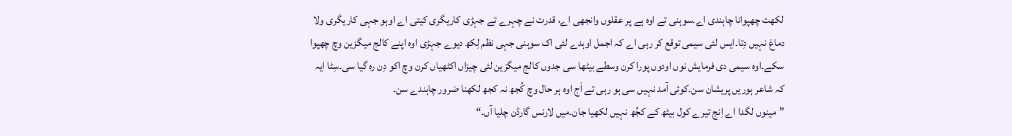لکھت چھپوانا چاہندی اے۔سوہنی تے اوہ ہے پر عقلوں وانجھی اے، قدرت نے چہرے تے جہڑی کاریگری کیتی اے اوہو جہی کاریگری ولا دماغ نہیں دِتا۔ایس لئی سیمی توقع کر رہی اے کہ اجمل اوہدے لئی اک سوہنی جہی نظم لِکھ دیوے جہڑی اوہ اپنے کالج میگزین وچ چھپوا سکے۔اوہ سیمی دی فرمایش نوں اودوں پورا کرن وسطے بیٹھا سی جدوں کالج میگزین لئی چیزاں اکٹھیاں کرن وچ اکو دِن رہ گیا سی۔سِٹا ایہ کہ شاعر ہوریں پریشان سن۔کوئی آمد نہیں سی ہو رہی تے اَج اوہ ہر حال وچ کُجھ نہ کجھ لکھنا ضرور چاہندے سن۔
”مینوں لگدا اے اِنج تیرے کول بیٹھ کے کجُھ نہیں لکھیا جان۔میں لارنس گارڈن چلیا آں۔“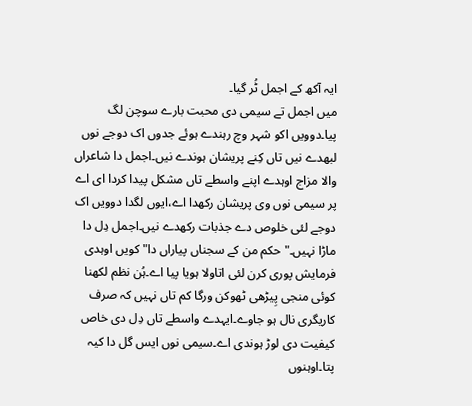ایہ آکھ کے اجمل ٹُر گیا۔
میں اجمل تے سیمی دی محبت بارے سوچن لگ پیا۔دوویں اکو شہر وچ رہندے ہوئے جدوں اک دوجے نوں لبھدے نیں تاں کِنے پریشان ہوندے نیں۔اجمل دا شاعراں والا مزاج اوہدے اپنے واسطے تاں مشکل پیدا کردا ای اے پر سیمی نوں وی پریشان رکھدا اے،ایوں لگدا دوویں اک دوجے لئی خلوص دے جذبات رکھدے نیں۔اجمل دِل دا ماڑا نہیں۔"حکم من کے سجناں پیاراں دا" کویں اوہدی فرمایش پوری کرن لئی اتاولا ہویا پیا اے۔ہُن نظم لکھنا کوئی منجی پِیڑھی ٹھوکن ورگا کم تاں نہیں کہ صرف کاریگری نال ہو جاوے۔ایہدے واسطے تاں دِل دی خاص کیفیت دی لوڑ ہوندی اے۔سیمی نوں ایس گل دا کیہ پتا۔اوہنوں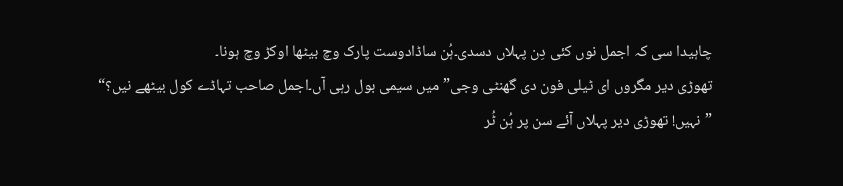چاہیدا سی کہ اجمل نوں کئی دِن پہلاں دسدی۔ہُن ساڈادوست پارک وچ بیٹھا اوکڑ وچ ہونا۔
تھوڑی دیر مگروں ای ٹیلی فون دی گھنٹی وجی”میں سیمی بول رہی آں۔اجمل صاحب تہاڈے کول بیٹھے نیں؟“
”نہیں! تھوڑی دیر پہلاں آئے سن پر ہُن ٹُر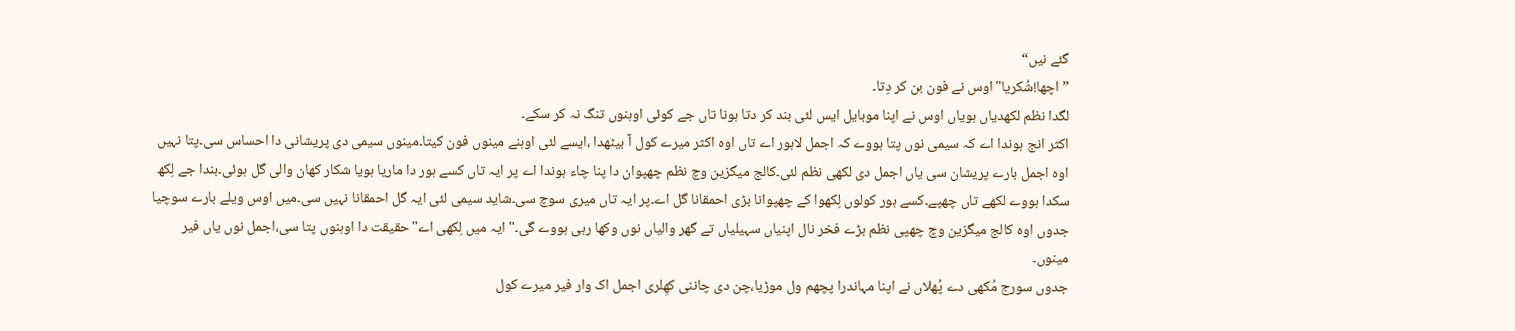گئے نیں“
”اچھا!شُکریا"اوس نے فون بن کر دِتا۔
لگدا نظم لکھدیاں ہویاں اوس نے اپنا موبایل ایس لئی بند کر دتا ہونا تاں جے کوئی اوہنوں تنگ نہ کر سکے۔
اکثر انج ہوندا اے کہ سیمی نوں پتا ہووے کہ اجمل لاہور اے تاں اوہ اکثر میرے کول آ بیٹھدا ،ایسے لئی اوہنے مینوں فون کیتا۔مینوں سیمی دی پریشانی دا احساس سی۔پتا نہیں اوہ اجمل بارے پریشان سی یاں اجمل دی لکھی نظم لئی۔کالج میگزین وچ نظم چھپوان دا پنا چاء ہوندا اے پر ایہ تاں کسے ہور دا ماریا ہویا شکار کھان والی گل ہوئی۔بندا جے لِکھ سکدا ہووے لکھے تاں چھپے۔کسے ہور کولوں لِکھوا کے چھپوانا بڑی احمقانا گل اے۔پر ایہ تاں میری سوچ سی۔شاید سیمی لئی ایہ گل احمقانا نہیں سی۔میں اوس ویلے بارے سوچیا جدوں اوہ کالج میگزین وچ چھپی نظم بڑے فخر نال اپنیاں سہیلیاں تے گھر والیاں نوں وکھا رہی ہووے گی۔"ایہ میں لِکھی اے"حقیقت دا اوہنوں پتا سی،اجمل نوں یاں فیر مینوں۔
جدوں سورج مُکھی دے پُھلاں نے اپنا مہاندرا پچھم ول موڑیا،چن دی چاننی کھِلری اجمل اک وار فیر میرے کول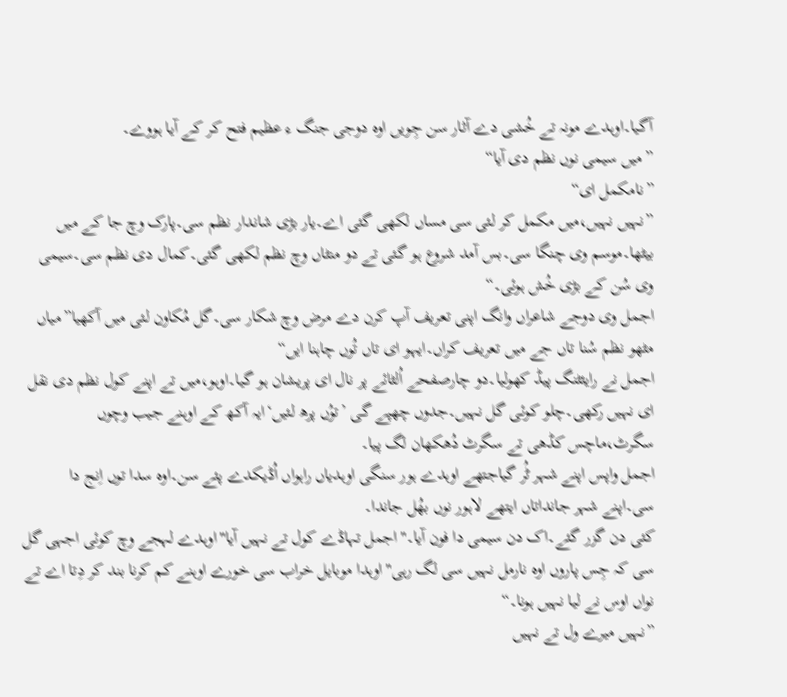آگیا۔اوہدے مونہ تے خُشی دے آثار سن جِویں اوہ دوجی جنگ ء عظیم فتح کر کے آیا ہووے۔
”میں سیمی نوں نظم دی آیا“
”نامکمل ای“
”نہیں نہیں،میں مکمل کر لئی سی مساں لکھی گئی اے۔یار بڑی شاندار نظم سی۔پارک وچ جا کے میں بیٹھا۔موسم وی چنگا سی۔بس آمد شروع ہو گئی تے دو منٹاں وچ نظم لکھی گئی۔کمال دی نظم سی۔سیمی وی سُن کے بڑی خُش ہوئی۔“
اجمل وی دوجے شاعراں وانگ اپنی تعریف آپ کرن دے مرض وچ شکار سی۔گل مُکاون لئی میں آکھیا”میاں مٹھو نظم سُنا تاں جے میں تعریف کراں۔ایہو ای تاں تُوں چاہنا ایں“
اجمل نے رایئٹنگ پیڈ کھولیا۔دو چارصفحے اُلٹائے پر نال ای پریشان ہو گیا۔اوہو،میں تے اپنے کول نظم دی نقل ای نہیں رکھی۔چلو کوئی گل نہیں۔جدوں چھپے گی ’توُں پرھ لئیں‘ایہ آکھ کے اوہنے جیب وچوں سگرٹ،ماچس کڈھی تے سگرٹ دُھکھان لگ پیا۔
اجمل واپس اپنے شہر ٹُر گیاجتھے اوہدے ہور سنگی اوہدیاں راہواں اُڈیکدے پئے سن۔اوہ سدا توں اِنج دا سی۔اپنے شہر جانداتاں ایتھے لاہور نوں بھُل جاندا۔
کئی دن گزر گئے۔اک دن سیمی دا فون آیا۔"اجمل تہاڈے کول تے نہیں آیا"اوہدے لہجے وچ کوئی اجہی گل سی کہ جِس پاروں اوہ نارمل نہیں سی لگ رہی"اوہدا موبایل خراب سی خورے اوہنے کم کرنا بند کر دِتا اے تے نواں اوس نے لیا نہیں ہونا۔“
”نہیں میرے ول تے نہیں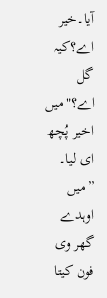آیا۔خیر اے؟کیہ گل اے؟"میں اخیر پُچھ ای لیا۔
”میں اوہدے گھر وی فون کیتا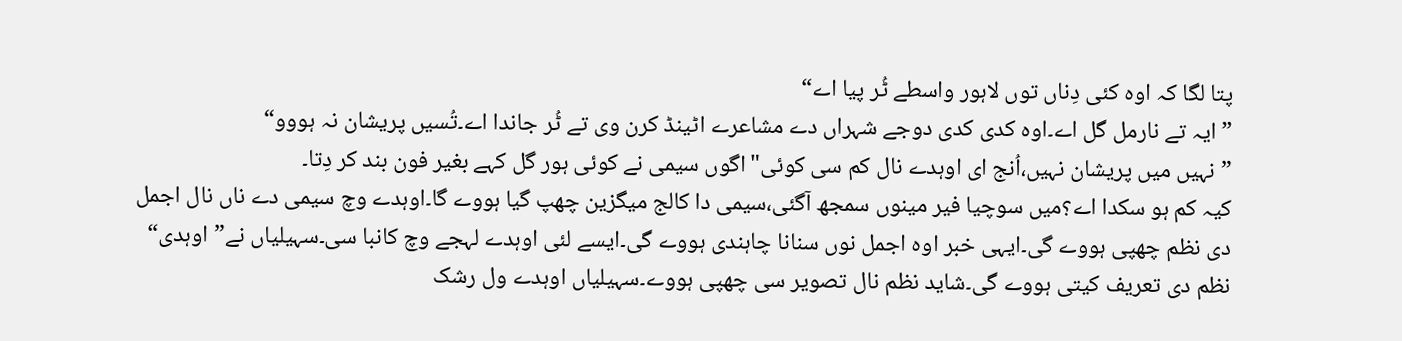پتا لگا کہ اوہ کئی دِناں توں لاہور واسطے ٹُر پیا اے“
”ایہ تے نارمل گل اے۔اوہ کدی کدی دوجے شہراں دے مشاعرے اٹینڈ کرن وی تے ٹُر جاندا اے۔تُسیں پریشان نہ ہووو“
”نہیں میں پریشان نہیں،اُنج ای اوہدے نال کم سی کوئی"اگوں سیمی نے کوئی ہور گل کہے بغیر فون بند کر دِتا۔
کیہ کم ہو سکدا اے؟میں سوچیا فیر مینوں سمجھ آگئی،سیمی دا کالج میگزین چھپ گیا ہووے گا۔اوہدے وچ سیمی دے ناں نال اجمل دی نظم چھپی ہووے گی۔ایہی خبر اوہ اجمل نوں سنانا چاہندی ہووے گی۔ایسے لئی اوہدے لہجے وچ کانبا سی۔سہیلیاں نے”اوہدی“ نظم دی تعریف کیتی ہووے گی۔شاید نظم نال تصویر سی چھپی ہووے۔سہیلیاں اوہدے ول رشک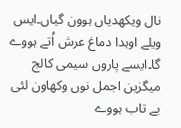نال ویکھدیاں ہوون گیاں۔ایس ویلے اوہدا دماغ عرش اُتے ہووے گا۔ایسے پاروں سیمی کالج میگزین اجمل نوں وکھاون لئی بے تاب ہووے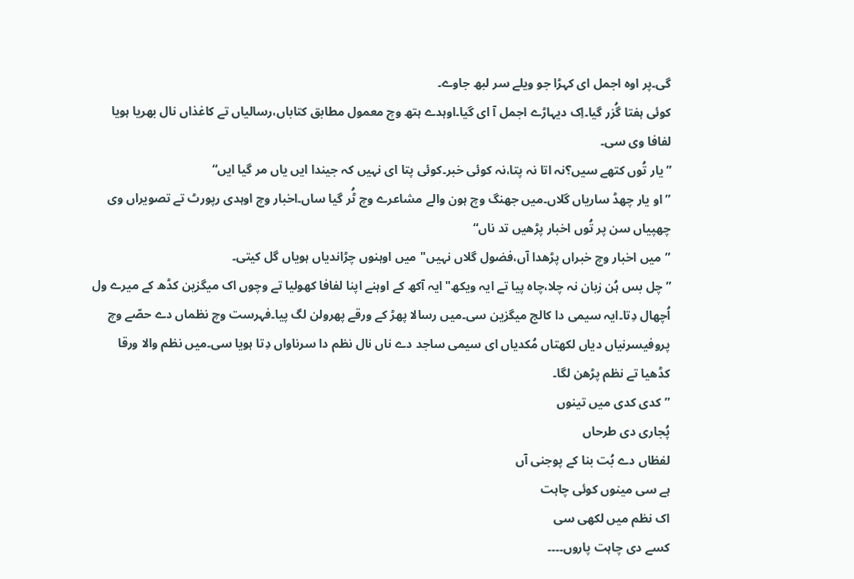گی۔پر اوہ اجمل ای کہڑا جو ویلے سر لبھ جاوے۔
کوئی ہفتا گُزر گیا۔اِک دیہاڑے اجمل آ ای گیا۔اوہدے ہتھ وچ معمول مطابق کتاباں،رسالیاں تے کاغذاں نال بھریا ہویا لفافا وی سی۔
”یار تُوں کتھے سیں؟نہ اتا نہ پتا،نہ کوئی خبر۔کوئی پتا ای نہیں کہ جیندا ایں یاں مر گیا ایں“
”او یار چھڈ ساریاں گلاں۔میں جھنگ وچ ہون والے مشاعرے وچ ٹُر گیا ساں۔اخبار وچ اوہدی رپورٹ تے تصویراں وی چھپیاں سن پر تُوں اخبار پڑھیں تد ناں“
”میں اخبار وچ خبراں پڑھدا آں،فضول گلاں نہیں"میں اوہنوں چڑاندیاں ہویاں گل کیتی۔
”چل بس ہُن زبان نہ چلا،چاہ پیا تے ایہ ویکھ"ایہ آکھ کے اوہنے اپنا لفافا کھولیا تے وچوں اک میگزین کڈھ کے میرے ول اُچھال دِتا۔ایہ سیمی دا کالج میگزین سی۔میں رسالا پھڑ کے ورقے پھرولن لگ پیا۔فہرست وچ نظماں دے حصّے وچ پروفیسرنیاں دیاں لکھتاں مُکدیاں ای سیمی ساجد دے ناں نال نظم دا سرناواں دِتا ہویا سی۔میں نظم والا ورقا کڈھیا تے نظم پڑھن لگا۔
”کدی کدی میں تینوں
پُجاری دی طرحاں
لفظاں دے بُت بنا کے پوجنی آں
ہے سی مینوں کوئی چاہت
اک نظم میں لکھی سی
کسے دی چاہت پاروں۔۔۔۔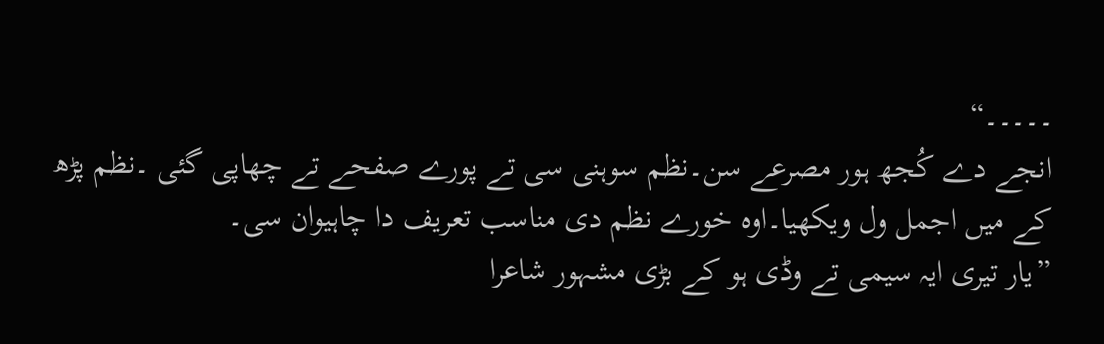۔۔۔۔۔“
انجے دے کُجھ ہور مصرعے سن۔نظم سوہنی سی تے پورے صفحے تے چھاپی گئی ۔نظم پڑھ کے میں اجمل ول ویکھیا۔اوہ خورے نظم دی مناسب تعریف دا چاہیوان سی۔
”یار تیری ایہ سیمی تے وڈی ہو کے بڑی مشہور شاعرا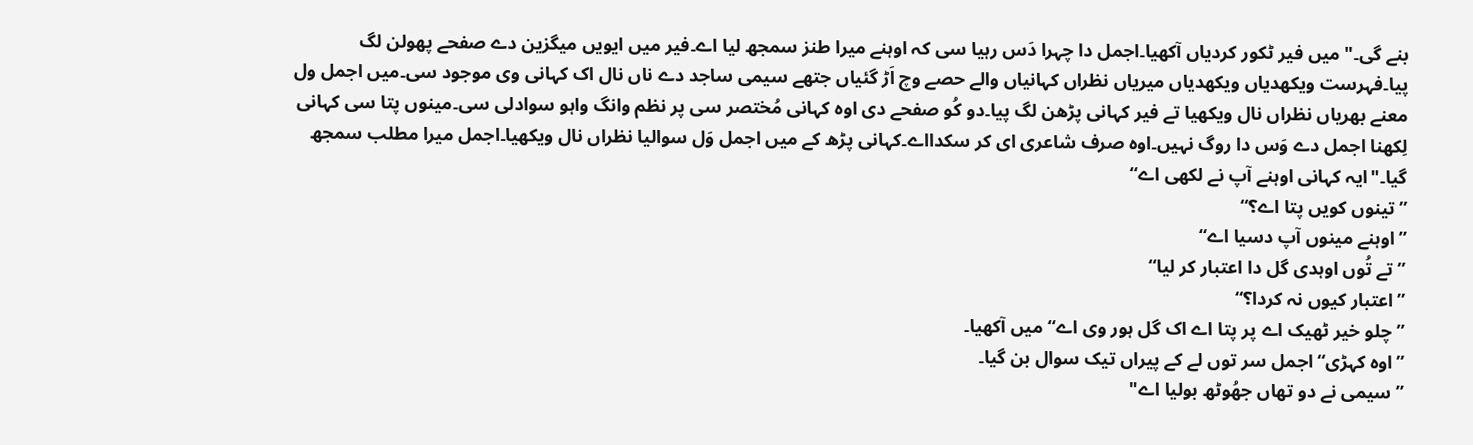بنے گی۔"میں فیر ٹکور کردیاں آکھیا۔اجمل دا چہرا دَس رہیا سی کہ اوہنے میرا طنز سمجھ لیا اے۔فیر میں ایویں میگزین دے صفحے پھولن لگ پیا۔فہرست ویکھدیاں ویکھدیاں میریاں نظراں کہانیاں والے حصے وچ اَڑ گئیاں جتھے سیمی ساجد دے ناں نال اک کہانی وی موجود سی۔میں اجمل ول معنے بھریاں نظراں نال ویکھیا تے فیر کہانی پڑھن لگ پیا۔دو کُو صفحے دی اوہ کہانی مُختصر سی پر نظم وانگ واہو سوادلی سی۔مینوں پتا سی کہانی لِکھنا اجمل دے وَس دا روگ نہیں۔اوہ صرف شاعری ای کر سکدااے۔کہانی پڑھ کے میں اجمل وَل سوالیا نظراں نال ویکھیا۔اجمل میرا مطلب سمجھ گیا۔"ایہ کہانی اوہنے آپ نے لکھی اے“
”تینوں کویں پتا اے؟“
”اوہنے مینوں آپ دسیا اے“
”تے تُوں اوہدی گل دا اعتبار کر لیا“
”اعتبار کیوں نہ کردا؟“
”چلو خیر ٹھیک اے پر پتا اے اک گل ہور وی اے“میں آکھیا۔
”اوہ کہڑی“اجمل سر توں لے کے پیراں تیک سوال بن گیا۔
”سیمی نے دو تھاں جھُوٹھ بولیا اے"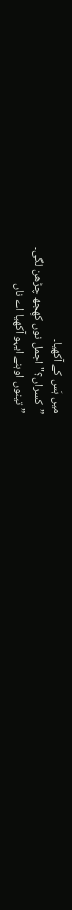میں ہَس کے آکھیا۔
”کسراں؟"اجمل نوں کھِجھ چڑھن لگی۔
”تینوں اوہنے ایہو آکھیا اے ناں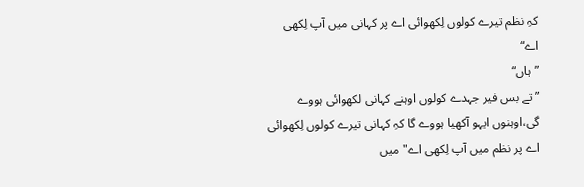کہِ نظم تیرے کولوں لِکھوائی اے پر کہانی میں آپ لِکھی اے“
”ہاں“
”تے بس فیر جہدے کولوں اوہنے کہانی لکھوائی ہووے گی،اوہنوں ایہو آکھیا ہووے گا کہِ کہانی تیرے کولوں لِکھوائی اے پر نظم میں آپ لِکھی اے"میں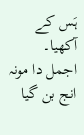ہَس کے آکھیا۔
اجمل دا مونہ انج بن گیا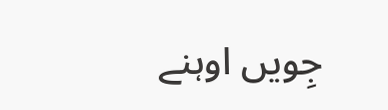جِویں اوہنے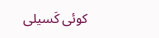کوئی کَسیلی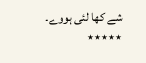شے کھا لئی ہووے۔
٭٭٭٭٭